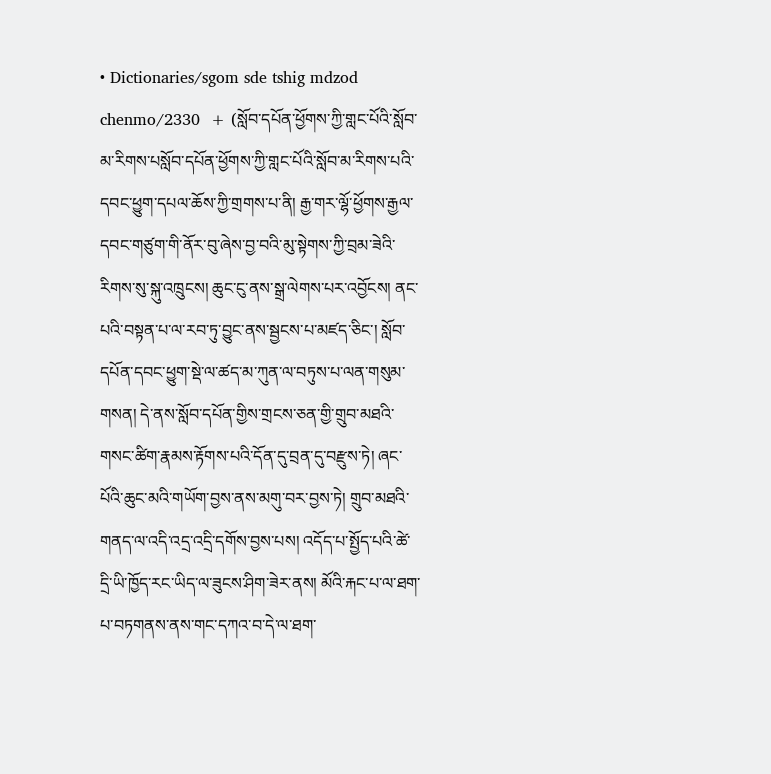• Dictionaries/sgom sde tshig mdzod chenmo/2330  + (སློབ་དཔོན་ཕྱོགས་ཀྱི་གླང་པོའི་སློབ་མ་རིགས་པསློབ་དཔོན་ཕྱོགས་ཀྱི་གླང་པོའི་སློབ་མ་རིགས་པའི་དབང་ཕྱུག་དཔལ་ཆོས་ཀྱི་གྲགས་པ་ནི། རྒྱ་གར་ལྷོ་ཕྱོགས་རྒྱལ་དབང་གཙུག་གི་ནོར་བུ་ཞེས་བྱ་བའི་མུ་སྟེགས་ཀྱི་བྲམ་ཟེའི་རིགས་སུ་སྐུ་འཁྲུངས། ཆུང་ངུ་ནས་སྒྲ་ལེགས་པར་འབྱོངས། ནང་པའི་བསྟན་པ་ལ་རབ་ཏུ་བྱུང་ནས་སྦྱངས་པ་མཛད་ཅིང་། སློབ་དཔོན་དབང་ཕྱུག་སྡེ་ལ་ཚད་མ་ཀུན་ལ་བཏུས་པ་ལན་གསུམ་གསན། དེ་ནས་སློབ་དཔོན་གྱིས་གྲངས་ཅན་གྱི་གྲུབ་མཐའི་གསང་ཚིག་རྣམས་རྟོགས་པའི་དོན་དུ་བྲན་དུ་བརྫུས་ཏེ། ཞང་པོའི་ཆུང་མའི་གཡོག་བྱས་ནས་མགུ་བར་བྱས་ཏེ། གྲུབ་མཐའི་གནད་ལ་འདི་འདྲ་འདྲི་དགོས་བྱས་པས། འདོད་པ་སྤྱོད་པའི་ཚེ་དྲི་ཡི་ཁྱོད་རང་ཡིད་ལ་ཟུངས་ཤིག་ཟེར་ནས། མོའི་རྐང་པ་ལ་ཐག་པ་བཏགནས་ནས་གང་དཀའ་བ་དེ་ལ་ཐག་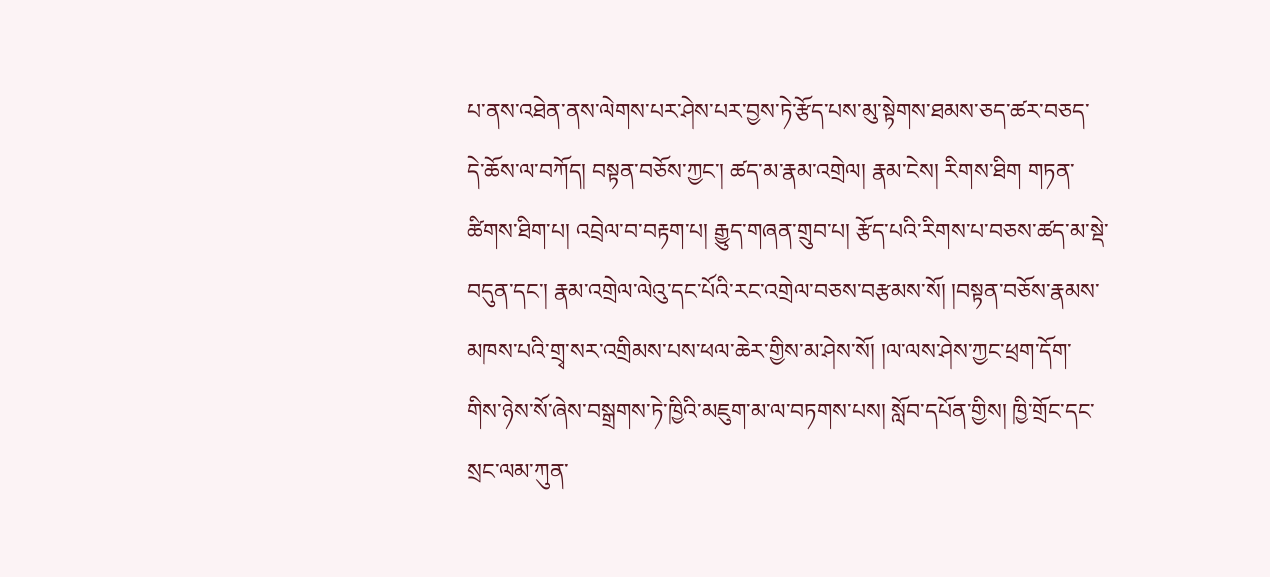པ་ནས་འཐེན་ནས་ལེགས་པར་ཤེས་པར་བྱས་ཏེ་རྩོད་པས་མུ་སྟེགས་ཐམས་ཅད་ཚར་བཅད་དེ་ཆོས་ལ་བཀོད། བསྟན་བཅོས་ཀྱང་། ཚད་མ་རྣམ་འགྲེལ། རྣམ་ངེས། རིགས་ཐིག གཏན་ཚིགས་ཐིག་པ། འབྲེལ་བ་བརྟག་པ། རྒྱུད་གཞན་གྲུབ་པ། རྩོད་པའི་རིགས་པ་བཅས་ཚད་མ་སྡེ་བདུན་དང་། རྣམ་འགྲེལ་ལེའུ་དང་པོའི་རང་འགྲེལ་བཅས་བརྩམས་སོ། །བསྟན་བཅོས་རྣམས་མཁས་པའི་གྲྭ་སར་འགྲིམས་པས་ཕལ་ཆེར་གྱིས་མ་ཤེས་སོ། །ལ་ལས་ཤེས་ཀྱང་ཕྲག་དོག་གིས་ཉེས་སོ་ཞེས་བསྒྲགས་ཏེ་ཁྱིའི་མཇུག་མ་ལ་བཏགས་པས། སློབ་དཔོན་གྱིས། ཁྱི་གྲོང་དང་སྲང་ལམ་ཀུན་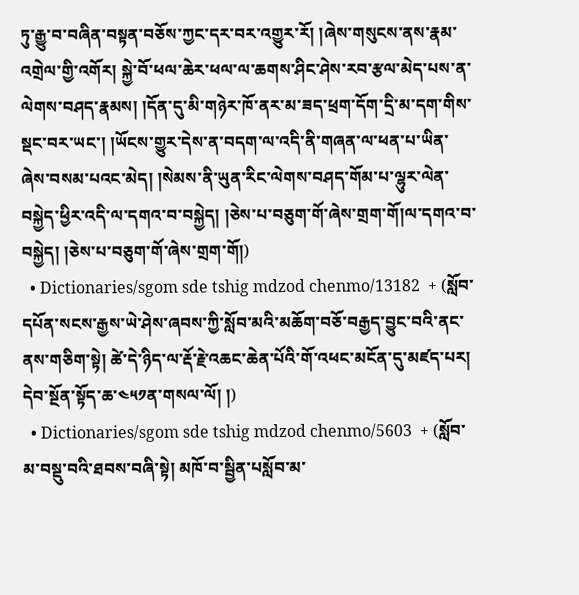ཏུ་རྒྱུ་བ་བཞིན་བསྟན་བཅོས་ཀྱང་དར་བར་འགྱུར་རོ། །ཞེས་གསུངས་ནས་རྣམ་འགྲེལ་གྱི་འགོར། སྐྱེ་བོ་ཕལ་ཆེར་ཕལ་ལ་ཆགས་ཤིང་ཤེས་རབ་རྩལ་མེད་པས་ན་ལེགས་བཤད་རྣམས། །དོན་དུ་མི་གཉེར་ཁོ་ནར་མ་ཟད་ཕྲག་དོག་དྲི་མ་དག་གིས་སྡང་བར་ཡང་། །ཡོངས་གྱུར་དེས་ན་བདག་ལ་འདི་ནི་གཞན་ལ་ཕན་པ་ཡིན་ཞེས་བསམ་པའང་མེད། །སེམས་ནི་ཡུན་རིང་ལེགས་བཤད་གོམ་པ་ལྷུར་ལེན་བསྐྱེད་ཕྱིར་འདི་ལ་དགའ་བ་བསྐྱེད། །ཅེས་པ་བཅུག་གོ་ཞེས་གྲག་གོ།ལ་དགའ་བ་བསྐྱེད། །ཅེས་པ་བཅུག་གོ་ཞེས་གྲག་གོ།)
  • Dictionaries/sgom sde tshig mdzod chenmo/13182  + (སློབ་དཔོན་སངས་རྒྱས་ཡེ་ཤེས་ཞབས་ཀྱི་སློབ་མའི་མཆོག་བཅོ་བརྒྱད་བྱུང་བའི་ནང་ནས་གཅིག་སྟེ། ཚེ་དེ་ཉིད་ལ་རྡོ་རྗེ་འཆང་ཆེན་པོའི་གོ་འཕང་མངོན་དུ་མཛད་པར། དེབ་སྔོན་སྟོད་ཆ་༤༥༡ན་གསལ་ལོ། །)
  • Dictionaries/sgom sde tshig mdzod chenmo/5603  + (སློབ་མ་བསྡུ་བའི་ཐབས་བཞི་སྟེ། མཁོ་བ་སྦྱིན་པསློབ་མ་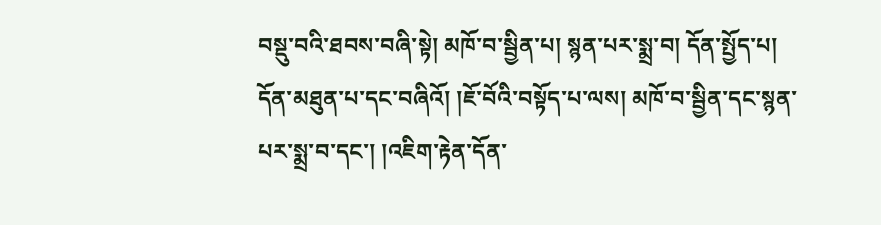བསྡུ་བའི་ཐབས་བཞི་སྟེ། མཁོ་བ་སྦྱིན་པ། སྙན་པར་སྨྲ་བ། དོན་སྤྱོད་པ། དོན་མཐུན་པ་དང་བཞིའོ། །ཇོ་བོའི་བསྟོད་པ་ལས། མཁོ་བ་སྦྱིན་དང་སྙན་པར་སྨྲ་བ་དང་། །འཇིག་རྟེན་དོན་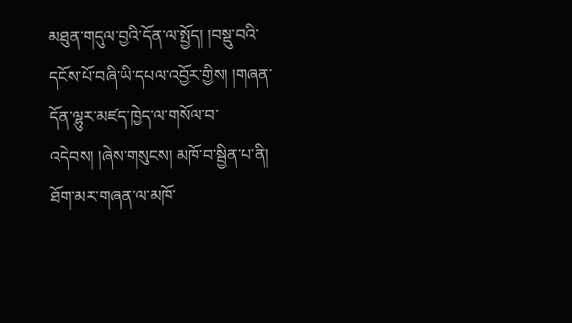མཐུན་གདུལ་བྱའི་དོན་ལ་སྤྱོད། །བསྡུ་བའི་དངོས་པོ་བཞི་ཡི་དཔལ་འབྱོར་གྱིས། །གཞན་དོན་ལྷུར་མཛད་ཁྱེད་ལ་གསོལ་བ་འདེབས། །ཞེས་གསུངས། མཁོ་བ་སྦྱིན་པ་ནི། ཐོག་མར་གཞན་ལ་མཁོ་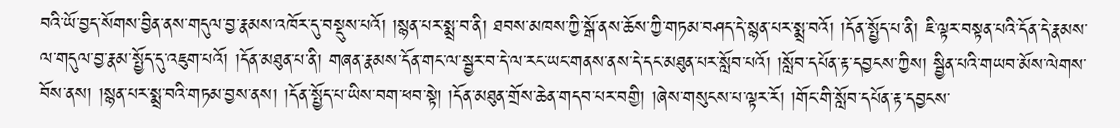བའི་ཡོ་བྱད་སོགས་བྱིན་ནས་གདུལ་བྱ་རྣམས་འཁོར་དུ་བསྡུས་པའོ། །སྙན་པར་སྨྲ་བ་ནི། ཐབས་མཁས་ཀྱི་སྒོ་ནས་ཆོས་ཀྱི་གཏམ་བཤད་དེ་སྙན་པར་སྨྲ་བའོ། །དོན་སྤྱོད་པ་ནི། ཇི་ལྟར་བསྟན་པའི་དོན་དེ་རྣམས་ལ་གདུལ་བྱ་རྣམ་སྤྱོད་དུ་འཇུག་པའོ། །དོན་མཐུན་པ་ནི། གཞན་རྣམས་དོན་གང་ལ་སྦྱར་བ་དེ་ལ་རང་ཡང་གནས་ནས་དེ་དང་མཐུན་པར་སློབ་པའོ། །སློབ་དཔོན་རྟ་དབྱངས་ཀྱིས། སྦྱིན་པའི་གཡབ་མོས་ལེགས་བོས་ནས། །སྙན་པར་སྨྲ་བའི་གཏམ་བྱས་ནས། །དོན་སྤྱོད་པ་ཡིས་བག་ཕབ་སྟེ། །དོན་མཐུན་གྲོས་ཆེན་གདབ་པར་བགྱི། །ཞེས་གསུངས་པ་ལྟར་རོ། །གོང་གི་སློབ་དཔོན་རྟ་དབྱངས་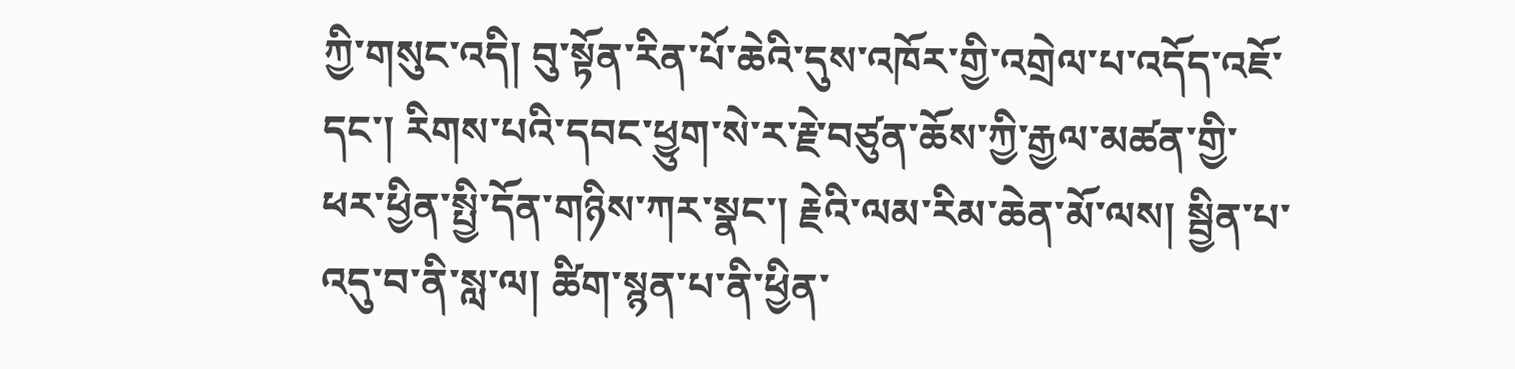ཀྱི་གསུང་འདི། བུ་སྟོན་རིན་པོ་ཆེའི་དུས་འཁོར་གྱི་འགྲེལ་པ་འདོད་འཇོ་དང་། རིགས་པའི་དབང་ཕྱུག་སེ་ར་རྗེ་བཙུན་ཆོས་ཀྱི་རྒྱལ་མཚན་གྱི་ཕར་ཕྱིན་སྤྱི་དོན་གཉིས་ཀར་སྣང་། རྗེའི་ལམ་རིམ་ཆེན་མོ་ལས། སྦྱིན་པ་འདུ་བ་ནི་སླ་ལ། ཚིག་སྙན་པ་ནི་ཕྱིན་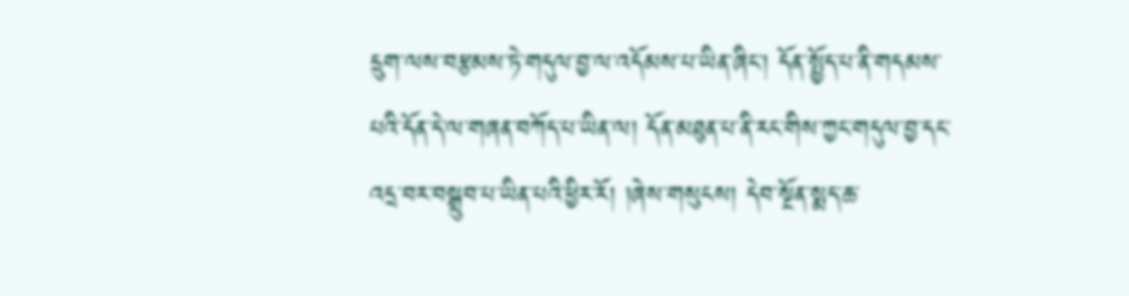དྲུག་ལས་བརྩམས་ཏེ་གདུལ་བྱ་ལ་འདོམས་པ་ཡིན་ཞིང་། དོན་སྤྱོད་པ་ནི་གདམས་པའི་དོན་དེ་ལ་གཞན་བཀོད་པ་ཡིན་ལ། དོན་མཐུན་པ་ནི་རང་གིས་ཀྱང་གདུལ་བྱ་དང་འདྲ་བར་བསྒྲུབ་པ་ཡིན་པའི་ཕྱིར་རོ། །ཞེས་གསུངས། དེབ་སྔོན་སྨད་ཆ་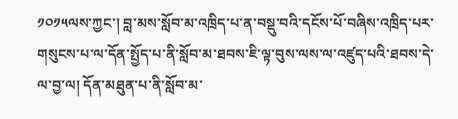༡༠༡༥ལས་ཀྱང་། བླ་མས་སློབ་མ་འཁྲིད་པ་ན་བསྡུ་བའི་དངོས་པོ་བཞིས་འཁྲིད་པར་གསུངས་པ་ལ་དོན་སྤྱོད་པ་ནི་སློབ་མ་ཐབས་ཇི་ལྟ་བུས་ལས་ལ་འཛུད་པའི་ཐབས་དེ་ལ་བྱ་ལ། དོན་མཐུན་པ་ནི་སློབ་མ་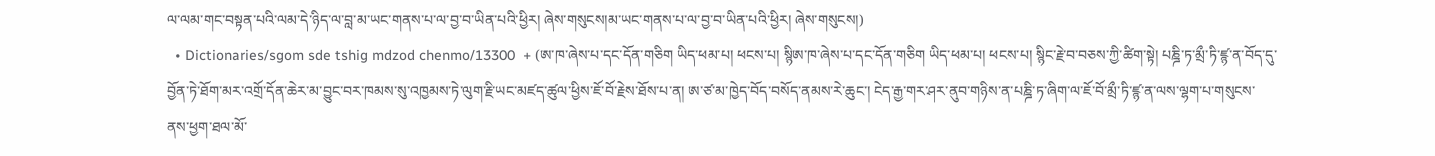ལ་ལམ་གང་བསྟན་པའི་ལམ་དེ་ཉིད་ལ་བླ་མ་ཡང་གནས་པ་ལ་བྱ་བ་ཡིན་པའི་ཕྱིར། ཞེས་གསུངས།མ་ཡང་གནས་པ་ལ་བྱ་བ་ཡིན་པའི་ཕྱིར། ཞེས་གསུངས།)
  • Dictionaries/sgom sde tshig mdzod chenmo/13300  + (ཨ་ཁ་ཞེས་པ་དང་དོན་གཅིག ཡིད་ཕམ་པ། ཕངས་པ། སྙིཨ་ཁ་ཞེས་པ་དང་དོན་གཅིག ཡིད་ཕམ་པ། ཕངས་པ། སྙིང་རྗེ་བ་བཅས་ཀྱི་ཚིག་སྟེ། པཎྜི་ཏ་མྲྀ་ཏི་ཛྙ་ན་བོད་དུ་བྱོན་ཏེ་ཐོག་མར་འགྲོ་དོན་ཆེར་མ་བྱུང་བར་ཁམས་སུ་འཁྱམས་ཏེ་ལུག་རྗི་ཡང་མཛད་ཚུལ་ཕྱིས་ཇོ་བོ་རྗེས་ཐོས་པ་ན། ཨ་ཙ་མ་ཁྱེད་བོད་བསོད་ནམས་རེ་ཆུང་། ངེད་རྒྱ་གར་ཤར་ནུབ་གཉིས་ན་པཎྜི་ཏ་ཞིག་ལ་ཇོ་བོ་མྲྀ་ཏི་ཛྙ་ན་ལས་ལྷག་པ་གསུངས་ནས་ཕྱག་ཐལ་མོ་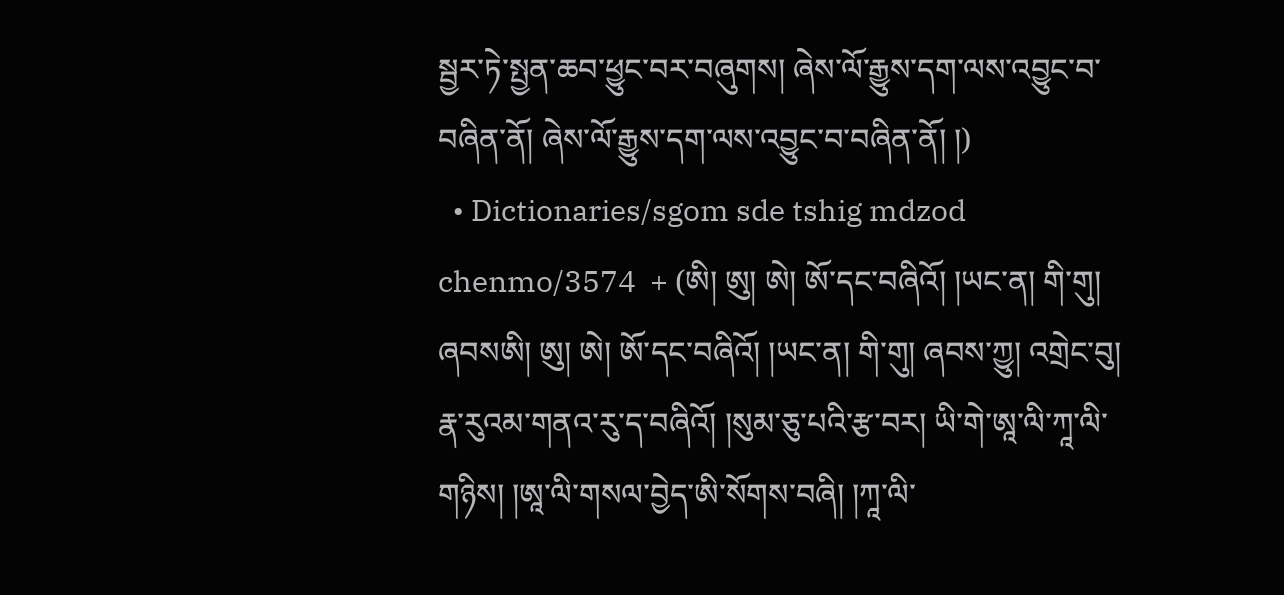སྦྱར་ཏེ་སྤྱན་ཆབ་ཕྱུང་བར་བཞུགས། ཞེས་ལོ་རྒྱུས་དག་ལས་འབྱུང་བ་བཞིན་ནོ། ཞེས་ལོ་རྒྱུས་དག་ལས་འབྱུང་བ་བཞིན་ནོ། །)
  • Dictionaries/sgom sde tshig mdzod chenmo/3574  + (ཨི། ཨུ། ཨེ། ཨོ་དང་བཞིའོ། །ཡང་ན། གི་གུ། ཞབསཨི། ཨུ། ཨེ། ཨོ་དང་བཞིའོ། །ཡང་ན། གི་གུ། ཞབས་ཀྱུ། འགྲེང་བུ། རྣ་རུའམ་གནའ་རུ་ད་བཞིའོ། །སུམ་ཅུ་པའི་རྩ་བར། ཡི་གེ་ཨཱ་ལི་ཀཱ་ལི་གཉིས། །ཨཱ་ལི་གསལ་བྱེད་ཨི་སོགས་བཞི། །ཀཱ་ལི་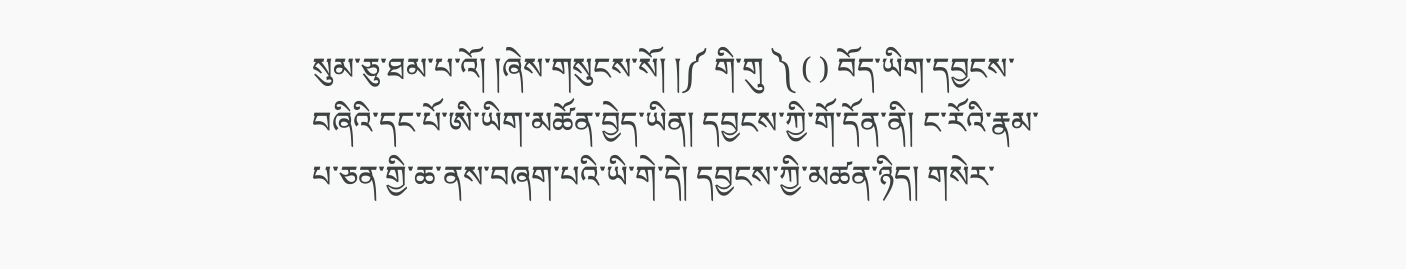སུམ་ཅུ་ཐམ་པ་འོ། །ཞེས་གསུངས་སོ། །༼ གི་གུ ༽ ( ) བོད་ཡིག་དབྱངས་བཞིའི་དང་པོ་ཨི་ཡིག་མཚོན་བྱེད་ཡིན། དབྱངས་ཀྱི་གོ་དོན་ནི། ང་རོའི་རྣམ་པ་ཅན་གྱི་ཆ་ནས་བཞག་པའི་ཡི་གེ་དེ། དབྱངས་ཀྱི་མཚན་ཉིད། གསེར་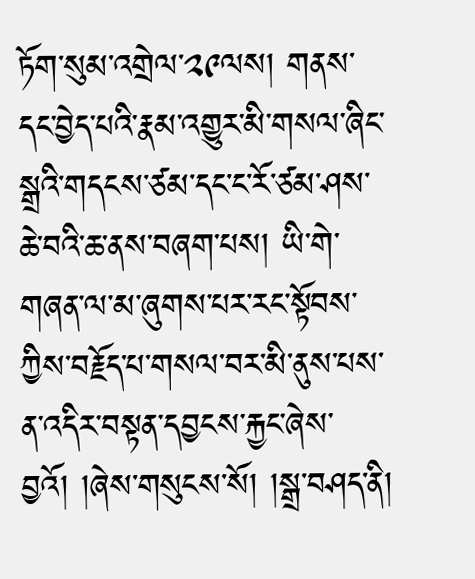ཏོག་སུམ་འགྲེལ་༢༩ལས། གནས་དང་བྱེད་པའི་རྣམ་འགྱུར་མི་གསལ་ཞིང་སྒྲའི་གདངས་ཙམ་དང་ང་རོ་ཙམ་ཤས་ཆེ་བའི་ཆ་ནས་བཞག་པས། ཡི་གེ་གཞན་ལ་མ་ཞུགས་པར་རང་སྟོབས་ཀྱིས་བརྗོད་པ་གསལ་བར་མི་ནུས་པས་ན་འདིར་བསྟན་དབྱངས་རྐྱང་ཞེས་བྱའོ། །ཞེས་གསུངས་སོ། །སྒྲ་བཤད་ནི།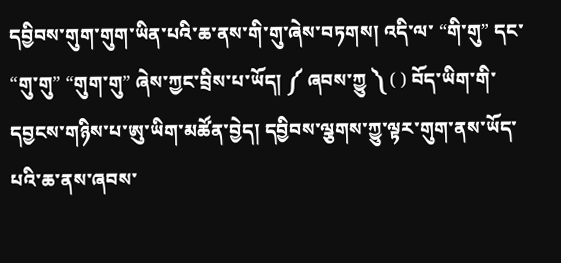དབྱིབས་གུག་གུག་ཡིན་པའི་ཆ་ནས་གི་གུ་ཞེས་བཏགས། འདི་ལ་ “གི་གུ” དང་ “གུ་གུ” “གུག་གུ” ཞེས་ཀྱང་བྲིས་པ་ཡོད། ༼ ཞབས་ཀྱུ ༽ ( ) བོད་ཡིག་གི་དབྱངས་གཉིས་པ་ཨུ་ཡིག་མཚོན་བྱེད། དབྱིབས་ལྕགས་ཀྱུ་ལྟར་གུག་ནས་ཡོད་པའི་ཆ་ནས་ཞབས་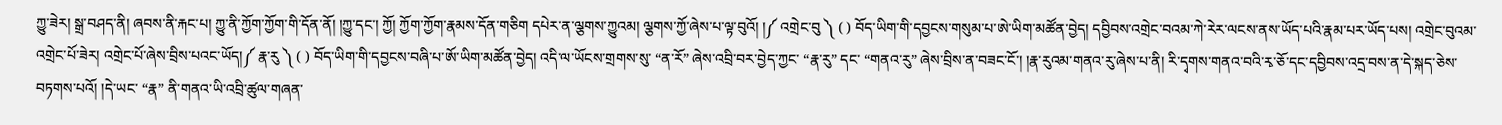ཀྱུ་ཟེར། སྒྲ་བཤད་ནི། ཞབས་ནི་རྐང་པ། ཀྱུ་ནི་ཀྱོག་ཀྱོག་གི་དོན་ནོ། །ཀྱུ་དང་། ཀྱོ། ཀྱོག་ཀྱོག་རྣམས་དོན་གཅིག དཔེར་ན་ལྕགས་ཀྱུའམ། ལྕགས་ཀྱོ་ཞེས་པ་ལྟ་བུའོ། །༼ འགྲེང་བུ ༽ ( ) བོད་ཡིག་གི་དབྱངས་གསུམ་པ་ཨེ་ཡིག་མཚོན་བྱེད། དབྱིབས་འགྲེང་བའམ་ཀེ་རེར་ལངས་ནས་ཡོད་པའི་རྣམ་པར་ཡོད་པས། འགྲེང་བུའམ་འགྲེང་པོ་ཟེར། འགྲེང་པོ་ཞེས་བྲིས་པའང་ཡོད།༼ རྣ་རུ ༽ ( ) བོད་ཡིག་གི་དབྱངས་བཞི་པ་ཨོ་ཡིག་མཚོན་བྱེད། འདི་ལ་ཡོངས་གྲགས་སུ་ “ན་རོ” ཞེས་འབྲི་བར་བྱེད་ཀྱང་ “རྣ་རུ” དང་ “གནའ་རུ” ཞེས་བྲིས་ན་བཟང་ངོ་། །རྣ་རུའམ་གནའ་རུ་ཞེས་པ་ནི། རི་དྭགས་གནའ་བའི་རྭ་ཅོ་དང་དབྱིབས་འདྲ་བས་ན་དེ་སྐད་ཅེས་བཏགས་པའོ། །དེ་ཡང་ “རྣ” ནི་གནའ་ཡི་འབྲི་ཚུལ་གཞན་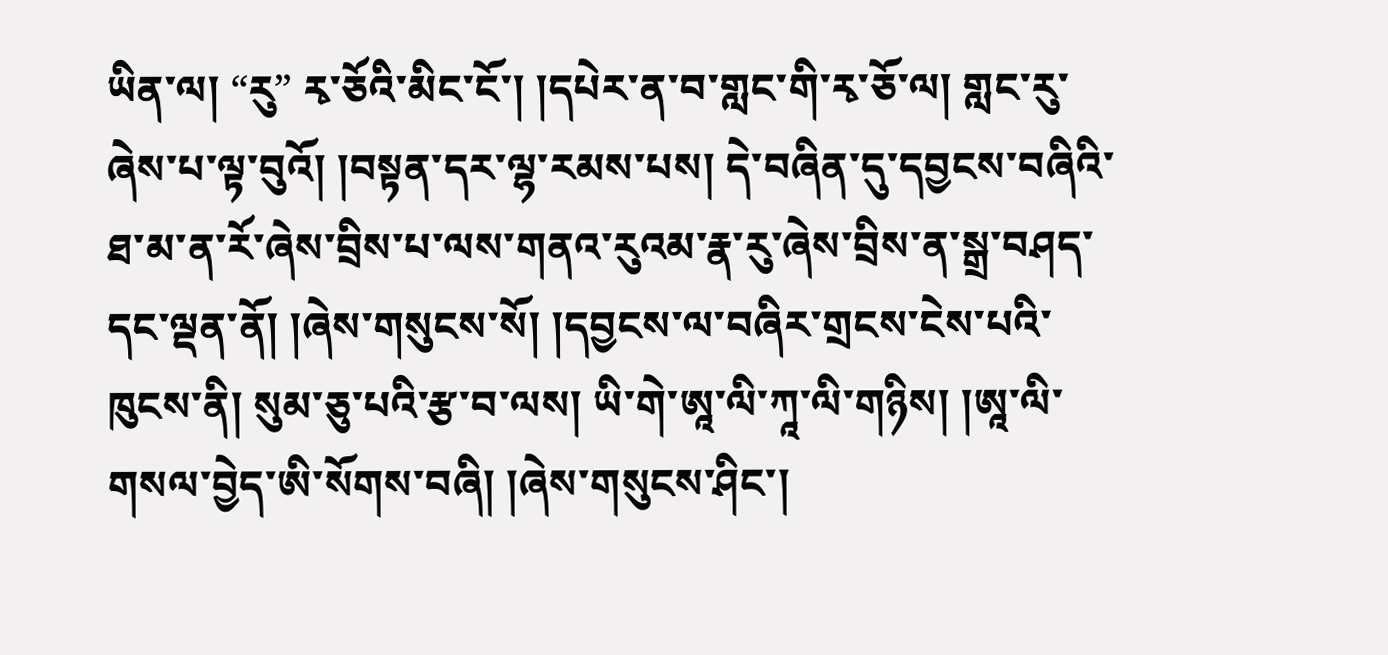ཡིན་ལ། “རུ” རྭ་ཅོའི་མིང་ངོ་། །དཔེར་ན་བ་གླང་གི་རྭ་ཅོ་ལ། གླང་རུ་ཞེས་པ་ལྟ་བུའོ། །བསྟན་དར་ལྷ་རམས་པས། དེ་བཞིན་དུ་དབྱངས་བཞིའི་ཐ་མ་ན་རོ་ཞེས་བྲིས་པ་ལས་གནའ་རུའམ་རྣ་རུ་ཞེས་བྲིས་ན་སྒྲ་བཤད་དང་ལྡན་ནོ། །ཞེས་གསུངས་སོ། །དབྱངས་ལ་བཞིར་གྲངས་ངེས་པའི་ཁུངས་ནི། སུམ་ཅུ་པའི་རྩ་བ་ལས། ཡི་གེ་ཨཱ་ལི་ཀཱ་ལི་གཉིས། །ཨཱ་ལི་གསལ་བྱེད་ཨི་སོགས་བཞི། །ཞེས་གསུངས་ཤིང་།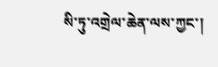སི་ཏུ་འགྲེལ་ཆེན་ལས་ཀྱང་།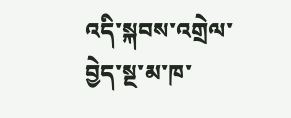འདི་སྐབས་འགྲེལ་བྱེད་སྔ་མ་ཁ་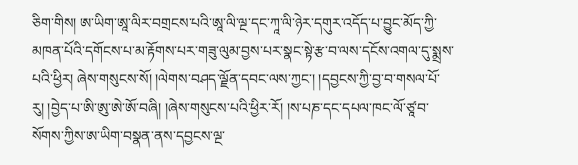ཅིག་གིས། ཨ་ཡིག་ཨཱ་ལིར་བགྲངས་པའི་ཨཱ་ལི་ལྔ་དང་ཀཱ་ལི་ཉེར་དགུར་འདོད་པ་བྱུང་མོད་ཀྱི་མཁན་པོའི་དགོངས་པ་མ་རྟོགས་པར་གཟུ་ལུམ་བྱས་པར་སྣང་སྟེ་རྩ་བ་ལས་དངོས་འགལ་དུ་སྨྲས་པའི་ཕྱིར། ཞེས་གསུངས་སོ། །ལེགས་བཤད་ལྗོན་དབང་ལས་ཀྱང་། །དབྱངས་ཀྱི་བྱ་བ་གསལ་པོ་རུ། །བྱེད་པ་ཨི་ཨུ་ཨེ་ཨོ་བཞི། །ཞེས་གསུངས་པའི་ཕྱིར་རོ། །ས་པཎ་དང་དཔལ་ཁང་ལོ་ཙཱ་བ་སོགས་ཀྱིས་ཨ་ཡིག་བསྣན་ནས་དབྱངས་ལྔ་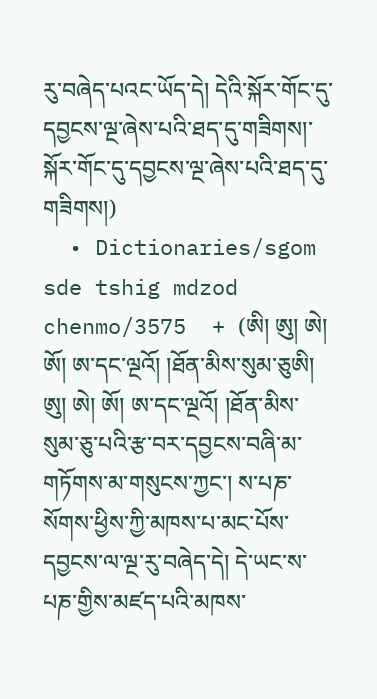རུ་བཞེད་པའང་ཡོད་དེ། དེའི་སྐོར་གོང་དུ་དབྱངས་ལྔ་ཞེས་པའི་ཐད་དུ་གཟིགས།་སྐོར་གོང་དུ་དབྱངས་ལྔ་ཞེས་པའི་ཐད་དུ་གཟིགས།)
  • Dictionaries/sgom sde tshig mdzod chenmo/3575  + (ཨི། ཨུ། ཨེ། ཨོ། ཨ་དང་ལྔའོ། །ཐོན་མིས་སུམ་ཅུཨི། ཨུ། ཨེ། ཨོ། ཨ་དང་ལྔའོ། །ཐོན་མིས་སུམ་ཅུ་པའི་རྩ་བར་དབྱངས་བཞི་མ་གཏོགས་མ་གསུངས་ཀྱང་། ས་པཎ་སོགས་ཕྱིས་ཀྱི་མཁས་པ་མང་པོས་དབྱངས་ལ་ལྔ་རུ་བཞེད་དེ། དེ་ཡང་ས་པཎ་གྱིས་མཛད་པའི་མཁས་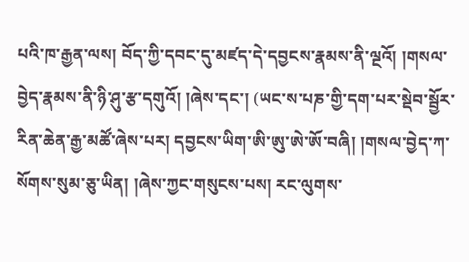པའི་ཁ་རྒྱན་ལས། བོད་ཀྱི་དབང་དུ་མཛད་དེ་དབྱངས་རྣམས་ནི་ལྔའོ། །གསལ་བྱེད་རྣམས་ནི་ཉི་ཤུ་རྩ་དགུའོ། །ཞེས་དང་། (ཡང་ས་པཎ་གྱི་དག་པར་སྡེབ་སྦྱོར་རིན་ཆེན་རྒྱ་མཚོ་ཞེས་པར། དབྱངས་ཡིག་ཨི་ཨུ་ཨེ་ཨོ་བཞི། །གསལ་བྱེད་ཀ་སོགས་སུམ་ཅུ་ཡིན། །ཞེས་ཀྱང་གསུངས་པས། རང་ལུགས་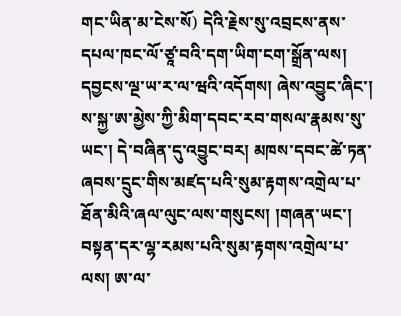གང་ཡིན་མ་ངེས་སོ) དེའི་རྗེས་སུ་འབྲངས་ནས་དཔལ་ཁང་ལོ་ཙཱ་བའི་དག་ཡིག་ངག་སྒྲོན་ལས། དབྱངས་ལྔ་ཡ་ར་ལ་ཝའི་འདོགས། ཞེས་འབྱུང་ཞིང་། ས་སྐྱ་ཨ་མྱེས་ཀྱི་མིག་དབང་རབ་གསལ་རྣམས་སུ་ཡང་། དེ་བཞིན་དུ་འབྱུང་བར། མཁས་དབང་ཚེ་ཏན་ཞབས་དྲུང་གིས་མཛད་པའི་སུམ་རྟགས་འགྲེལ་པ་ཐོན་མིའི་ཞལ་ལུང་ལས་གསུངས། །གཞན་ཡང་། བསྟན་དར་ལྷ་རམས་པའི་སུམ་རྟགས་འགྲེལ་པ་ལས། ཨ་ལ་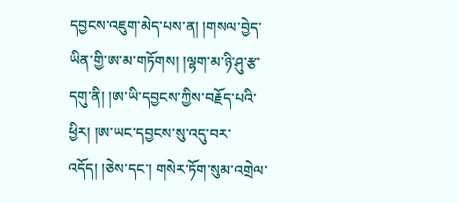དབྱངས་འཇུག་མེད་པས་ན། །གསལ་བྱེད་ཡིན་གྱི་ཨ་མ་གཏོགས། །ལྷག་མ་ཉི་ཤུ་རྩ་དགུ་ནི། །ཨ་ཡི་དབྱངས་ཀྱིས་བརྗོད་པའི་ཕྱིར། །ཨ་ཡང་དབྱངས་སུ་འདུ་བར་འདོད། །ཅེས་དང་། གསེར་ཏོག་སུམ་འགྲེལ་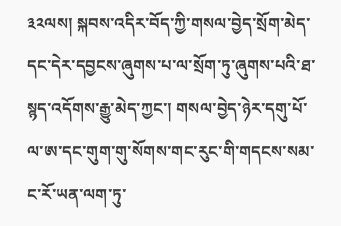༣༢ལས། སྐབས་འདིར་བོད་ཀྱི་གསལ་བྱེད་སྲོག་མེད་དང་དེར་དབྱངས་ཞུགས་པ་ལ་སྲོག་ཏུ་ཞུགས་པའི་ཐ་སྙད་འདོགས་རྒྱུ་མེད་ཀྱང་། གསལ་བྱེད་ཉེར་དགུ་པོ་ལ་ཨ་དང་གུག་གུ་སོགས་གང་རུང་གི་གདངས་སམ་ང་རོ་ཡན་ལག་ཏུ་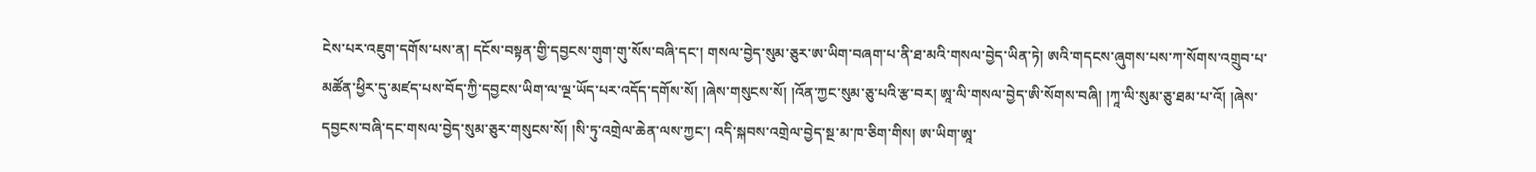ངེས་པར་འཇུག་དགོས་པས་ན། དངོས་བསྟན་གྱི་དབྱངས་གུག་གུ་སོས་བཞི་དང་། གསལ་བྱེད་སུམ་ཅུར་ཨ་ཡིག་བཞག་པ་ནི་ཐ་མའི་གསལ་བྱེད་ཡིན་ཏེ། ཨའི་གདངས་ཞུགས་པས་ཀ་སོགས་འགྲུབ་པ་མཚོན་ཕྱིར་དུ་མཛད་པས་བོད་ཀྱི་དབྱངས་ཡིག་ལ་ལྔ་ཡོད་པར་འདོད་དགོས་སོ། །ཞེས་གསུངས་སོ། །འོན་ཀྱང་སུམ་ཅུ་པའི་རྩ་བར། ཨཱ་ལི་གསལ་བྱེད་ཨི་སོགས་བཞི། །ཀཱ་ལི་སུམ་ཅུ་ཐམ་པ་འོ། །ཞེས་དབྱངས་བཞི་དང་གསལ་བྱེད་སུམ་ཅུར་གསུངས་སོ། །སི་ཏུ་འགྲེལ་ཆེན་ལས་ཀྱང་། འདི་སྐབས་འགྲེལ་བྱེད་སྔ་མ་ཁ་ཅིག་གིས། ཨ་ཡིག་ཨཱ་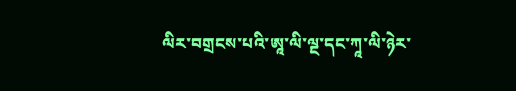ལིར་བགྲངས་པའི་ཨཱ་ལི་ལྔ་དང་ཀཱ་ལི་ཉེར་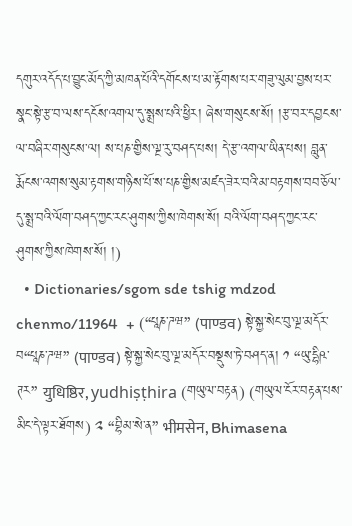དགུར་འདོད་པ་བྱུང་མོད་ཀྱི་མཁན་པོའི་དགོངས་པ་མ་རྟོགས་པར་གཟུ་ལུམ་བྱས་པར་སྣང་སྟེ་རྩ་བ་ལས་དངོས་འགལ་དུ་སྨྲས་པའི་ཕྱིར། ཞེས་གསུངས་སོ། །རྩ་བར་དབྱངས་ལ་བཞིར་གསུངས་ལ། ས་པཎ་གྱིས་ལྔ་རུ་བཤད་པས། དེ་རྩ་འགལ་ཡིན་པས། བླུན་རྨོངས་འགས་སུམ་རྟགས་གཉིས་པོ་ས་པཎ་གྱིས་མཛད་ཟེར་བའི་མ་བརྟགས་བབ་ཅོལ་དུ་སྨྲ་བའི་ལོག་བཤད་ཀྱང་རང་ཤུགས་ཀྱིས་ཁེགས་སོ། བའི་ལོག་བཤད་ཀྱང་རང་ཤུགས་ཀྱིས་ཁེགས་སོ། །)
  • Dictionaries/sgom sde tshig mdzod chenmo/11964  + (“པཱཎ་ཌཝ” (पाण्डव) སྟེ་སྐྱ་སེང་བུ་ལྔ་མདོར་བ“པཱཎ་ཌཝ” (पाण्डव) སྟེ་སྐྱ་སེང་བུ་ལྔ་མདོར་བསྡུས་ཏེ་བཤད་ན། ༡ “ཡུ་དྷིཥ་ཊར” युधिष्ठिर, yudhiṣṭhira (གཡུལ་བརྟན) (གཡུལ་ངོར་བརྟན་པས་མིང་དེ་ལྟར་ཐོགས) ༢ “བྷིམ་སེ་ན” भीमसेन, Bhimasena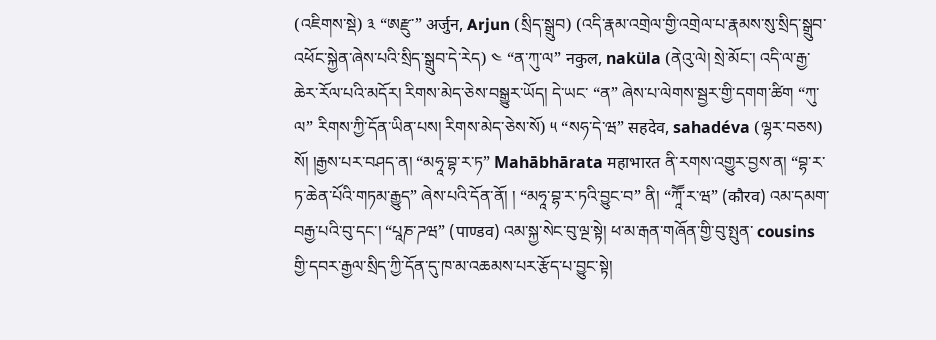(འཇིགས་སྡེ) ༣ “ཨརྫུ་” अर्जुन, Arjun (སྲིད་སྒྲུབ) (འདི་རྣམ་འགྲེལ་གྱི་འགྲེལ་པ་རྣམས་སུ་སྲིད་སྒྲུབ་འཕོང་སྐྱེན་ཞེས་པའི་སྲིད་སྒྲུབ་དེ་རེད) ༤ “ན་ཀུ་ལ” नकुल, naküla (ནེའུ་ལེ། སྲེ་མོང་། འདི་ལ་རྒྱ་ཆེར་རོལ་པའི་མདོར། རིགས་མེད་ཅེས་བསྒྱུར་ཡོད། དེ་ཡང་ “ན” ཞེས་པ་ལེགས་སྦྱར་གྱི་དགག་ཚིག “ཀུ་ལ” རིགས་ཀྱི་དོན་ཡིན་པས། རིགས་མེད་ཅེས་སོ) ༥ “སཧ་དེ་ཝ” सहदेव, sahadéva (ལྷར་བཅས) སོ། །རྒྱས་པར་བཤད་ན། “མཧཱ་བྷ་ར་ཏ” Mahābhārata महाभारत ནི་རགས་འགྱུར་བྱས་ན། “བྷ་ར་ཏ་ཆེན་པོའི་གཏམ་རྒྱུད” ཞེས་པའི་དོན་ནོ། ། “མཧཱ་བྷ་ར་ཏའི་བྱུང་བ” ནི། “ཀཱཽ་ར་ཝ” (कौरव) འམ་དམག་བརྒྱ་པའི་བུ་དང་། “པཱཎ་ཌཝ” (पाण्डव) འམ་སྐྱ་སེང་བུ་ལྔ་སྟེ། ཕ་མ་རྒན་གཞོན་གྱི་བུ་སྤུན་ cousins གྱི་དབར་རྒྱལ་སྲིད་ཀྱི་དོན་དུ་ཁ་མ་འཆམས་པར་རྩོད་པ་བྱུང་སྟེ།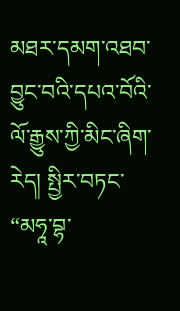མཐར་དམག་འཐབ་བྱུང་བའི་དཔའ་བོའི་ལོ་རྒྱུས་ཀྱི་མིང་ཞིག་རེད། སྤྱིར་བཏང་ “མཧཱ་བྷ་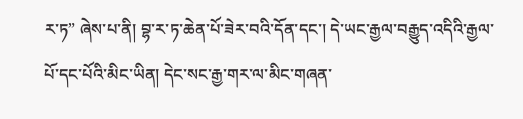ར་ཏ” ཞེས་པ་ནི། བྷ་ར་ཏ་ཆེན་པོ་ཟེར་བའི་དོན་དང་། དེ་ཡང་རྒྱལ་བརྒྱུད་འདིའི་རྒྱལ་པོ་དང་པོའི་མིང་ཡིན། དེང་སང་རྒྱ་གར་ལ་མིང་གཞན་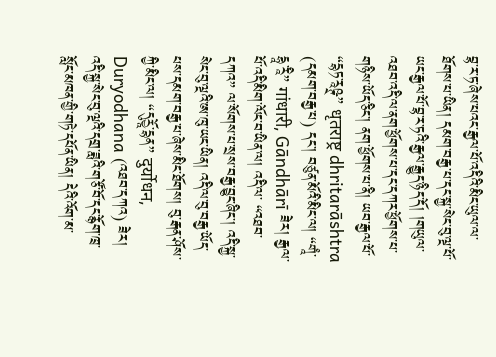བྷ་ར་ཏ་ཞེས་པའང་རྒྱལ་པོ་འདིའི་མིང་ཡུལ་ལ་ཐོགས་པ་ཡིན། དམག་བརྒྱ་པ་དང་སྐྱ་སེང་བུ་ལྔ་པོ་ཡང་རྒྱལ་པོ་བྷ་ར་ཏའི་རྒྱལ་རྒྱུད་ཉིད་དོ། །གཡུལ་འཐབ་འདི་ལ་ནག་ཕྱོགས་པ་དང་དཀར་ཕྱོགས་པ་གཉིས་ཡོད་ཅིང་། ནག་ཕྱོགས་པ་ནི། ཡབ་རྒྱལ་པོ་ “དྷཏ་རཱཥྚྲ” धृतराष्ट्र dhritarāshtra (དམག་བརྒྱ་པ) དང་། བཙུན་མོའི་མིང་ལ། “གཱཾ་དྷཱ་རཱི” गांधारी, Gāndhārī ཟེར། རྒྱལ་པོ་འདི་མིག་ལོང་བ་ཡིན་ལ། འདི་ལ་ “འཐབ་དཀའ” ལ་སོགས་པ་སྲས་བརྒྱ་བྱུང་ཞིང་། འདི་སྐྱ་སེང་བུ་ལྔའི་ཨ་ཁུ་ཡང་ཡིན། འདི་ལ་བུ་བརྒྱ་ཡོད་པས་དམག་བརྒྱ་པ་ཞེས་མིང་ཐོགས། བུ་རྒན་ཤོས་ཀྱི་མིང་ལ། “དུརྱཱོ་དྷན” दुर्योधन, Duryodhana (འཐབ་དཀའ) ཟེར། འདི་སྐྱ་སེང་བུ་ལྔའི་དགྲ་ཟླའི་གཙོ་བོ་དང་རྙོག་ཁྲ་སློང་མཁན་གྱི་གཏེ་དཔོན་ཡིན། དེའི་འོག་མ་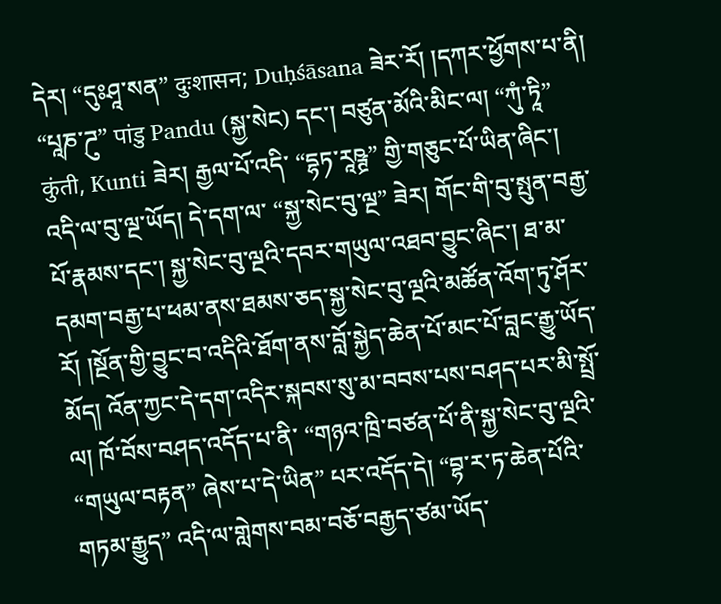དེར། “དུཿཤཱ་སན” दुःशासन; Duḥśāsana ཟེར་རོ། །དཀར་ཕྱོགས་པ་ནི། “པཱཎ་ཌུ” पांडु Pandu (སྐྱ་སེང) དང་། བཙུན་མོའི་མིང་ལ། “ཀུཾ་ཏཱི” कुंती, Kunti ཟེར། རྒྱལ་པོ་འདི་ “དྷཏ་རཱཥྚྲ” གྱི་གཅུང་པོ་ཡིན་ཞིང་། འདི་ལ་བུ་ལྔ་ཡོད། དེ་དག་ལ་ “སྐྱ་སེང་བུ་ལྔ” ཟེར། གོང་གི་བུ་སྤུན་བརྒྱ་པོ་རྣམས་དང་། སྐྱ་སེང་བུ་ལྔའི་དབར་གཡུལ་འཐབ་བྱུང་ཞིང་། ཐ་མ་དམག་བརྒྱ་པ་ཕམ་ནས་ཐམས་ཅད་སྐྱ་སེང་བུ་ལྔའི་མཚོན་འོག་ཏུ་ཤོར་རོ། །སྔོན་གྱི་བྱུང་བ་འདིའི་ཐོག་ནས་བློ་སྐྱེད་ཆེན་པོ་མང་པོ་བླང་རྒྱུ་ཡོད་མོད། འོན་ཀྱང་དེ་དག་འདིར་སྐབས་སུ་མ་བབས་པས་བཤད་པར་མི་སྤྲོ་ལ། ཁོ་བོས་བཤད་འདོད་པ་ནི་ “གཉའ་ཁྲི་བཙན་པོ་ནི་སྐྱ་སེང་བུ་ལྔའི་ “གཡུལ་བརྟན” ཞེས་པ་དེ་ཡིན” པར་འདོད་དེ། “བྷ་ར་ཏ་ཆེན་པོའི་གཏམ་རྒྱུད” འདི་ལ་གླེགས་བམ་བཅོ་བརྒྱད་ཙམ་ཡོད་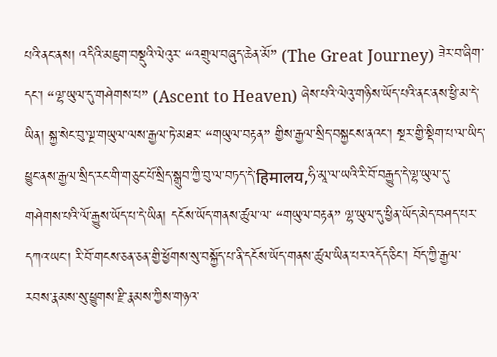པའི་ནང་ནས། འདིའི་མཇུག་བསྡུའི་ལེའུར་ “འགྲུལ་བཞུད་ཆེན་མོ” (The Great Journey) ཟེར་བ་ཞིག་དང་། “ལྷ་ཡུལ་དུ་གཤེགས་པ” (Ascent to Heaven) ཞེས་པའི་ལེའུ་གཉིས་ཡོད་པའི་ནང་ནས་ཕྱི་མ་དེ་ཡིན། སྐྱ་སེང་བུ་ལྔ་གཡུལ་ལས་རྒྱལ་ཏེ་མཐར་ “གཡུལ་བརྟན” གྱིས་རྒྱལ་སྲིད་བསྐྱངས་ནའང་། སྔར་གྱི་སྡིག་པ་ལ་ཡིད་ཕྱུང་ནས་རྒྱལ་སྲིད་རང་གི་གཅུང་པོ་སྲིད་སྒྲུབ་ཀྱི་བུ་ལ་བཏད་དེ་हिमालय,ཧི་མཱ་ལ་ཡའི་རི་བོ་བརྒྱུད་དེ་ལྷ་ཡུལ་དུ་གཤེགས་པའི་ལོ་རྒྱུས་ཡོད་པ་དེ་ཡིན། དངོས་ཡོད་གནས་ཚུལ་ལ་ “གཡུལ་བརྟན” ལྷ་ཡུལ་དུ་ཕྱིན་ཡོད་མེད་བཤད་པར་དཀའ་ཡང་། རི་བོ་གངས་ཅན་ཅན་གྱི་ཕྱོགས་སུ་བསྐྱོད་པ་ནི་དངོས་ཡོད་གནས་ཚུལ་ཡིན་པར་འདོད་ཅིང་། བོད་ཀྱི་རྒྱལ་རབས་རྣམས་སུ་ཕྱུགས་རྫི་རྣམས་ཀྱིས་གཉའ་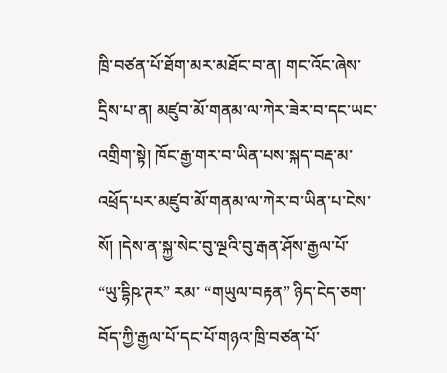ཁྲི་བཙན་པོ་ཐོག་མར་མཐོང་བ་ན། གང་འོང་ཞེས་དྲིས་པ་ན། མཛུབ་མོ་གནམ་ལ་ཀེར་ཟེར་བ་དང་ཡང་འགྲིག་སྟེ། ཁོང་རྒྱ་གར་བ་ཡིན་པས་སྐད་བརྡ་མ་འཕྲོད་པར་མཛུབ་མོ་གནམ་ལ་ཀེར་བ་ཡིན་པ་ངེས་སོ། །དེས་ན་སྐྱ་སེང་བུ་ལྔའི་བུ་རྒན་ཤོས་རྒྱལ་པོ་ “ཡུ་དྷིཥ་ཊར” རམ་ “གཡུལ་བརྟན” ཉིད་ངེད་ཅག་བོད་ཀྱི་རྒྱལ་པོ་དང་པོ་གཉའ་ཁྲི་བཙན་པོ་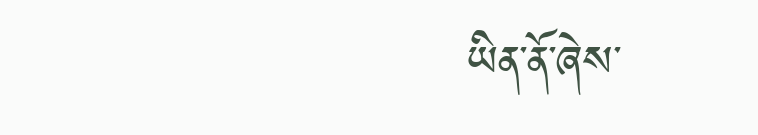ཡིན་ནོ་ཞེས་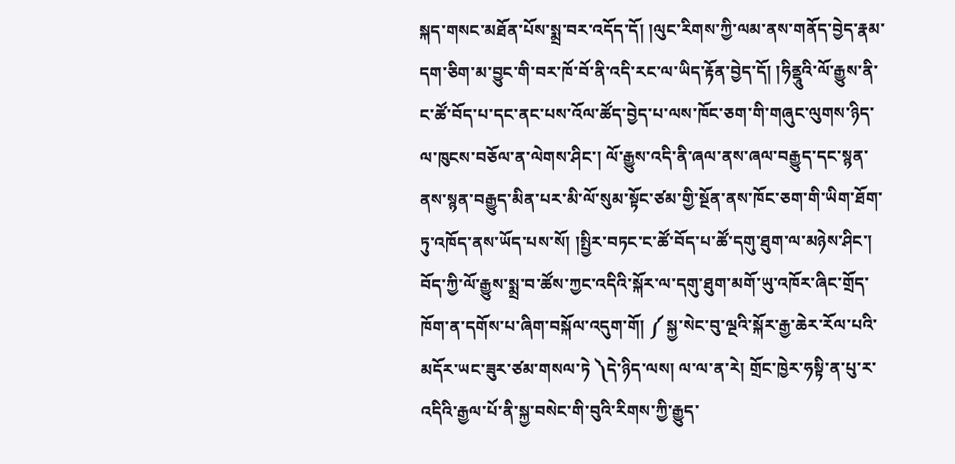སྐད་གསང་མཐོན་པོས་སྨྲ་བར་འདོད་དོ། །ལུང་རིགས་ཀྱི་ལམ་ནས་གནོད་བྱེད་རྣམ་དག་ཅིག་མ་བྱུང་གི་བར་ཁོ་བོ་ནི་འདི་རང་ལ་ཡིད་རྟོན་བྱེད་དོ། །ཧིནྡཱུའི་ལོ་རྒྱུས་ནི་ང་ཚོ་བོད་པ་དང་ནང་པས་འོལ་ཚོད་བྱེད་པ་ལས་ཁོང་ཅག་གི་གཞུང་ལུགས་ཉིད་ལ་ཁུངས་བཅོལ་ན་ལེགས་ཤིང་། ལོ་རྒྱུས་འདི་ནི་ཞལ་ནས་ཞལ་བརྒྱུད་དང་སྙན་ནས་སྙན་བརྒྱུད་མིན་པར་མི་ལོ་སུམ་སྟོང་ཙམ་གྱི་སྔོན་ནས་ཁོང་ཅག་གི་ཡིག་ཐོག་ཏུ་འཁོད་ནས་ཡོད་པས་སོ། །སྤྱིར་བཏང་ང་ཚོ་བོད་པ་ཚོ་དགུ་ཐུག་ལ་མཉེས་ཤིང་། བོད་ཀྱི་ལོ་རྒྱུས་སྨྲ་བ་ཚོས་ཀྱང་འདིའི་སྐོར་ལ་དགུ་ཐུག་མགོ་ཡུ་འཁོར་ཞིང་གྲོད་ཁོག་ན་དགོས་པ་ཞིག་བསྐོལ་འདུག་གོ། ༼ སྐྱ་སེང་བུ་ལྔའི་སྐོར་རྒྱ་ཆེར་རོལ་པའི་མདོར་ཡང་ཟུར་ཙམ་གསལ་ཏེ ༽དེ་ཉིད་ལས། ལ་ལ་ན་རེ། གྲོང་ཁྱེར་ཧསྟི་ན་པུ་ར་འདིའི་རྒྱལ་པོ་ནི་སྐྱ་བསེང་གི་བུའི་རིགས་ཀྱི་རྒྱུད་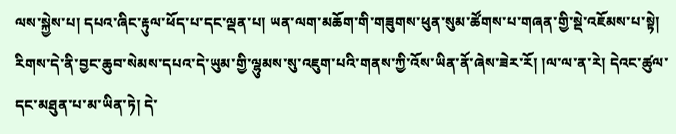ལས་སྐྱེས་པ། དཔའ་ཞིང་རྟུལ་ཕོད་པ་དང་ལྡན་པ། ཡན་ལག་མཆོག་གི་གཟུགས་ཕུན་སུམ་ཚོགས་པ་གཞན་གྱི་སྡེ་འཇོམས་པ་སྟེ། རིགས་དེ་ནི་བྱང་ཆུབ་སེམས་དཔའ་དེ་ཡུམ་གྱི་ལྷུམས་སུ་འཇུག་པའི་གནས་ཀྱི་འོས་ཡིན་ནོ་ཞེས་ཟེར་རོ། །ལ་ལ་ན་རེ། དེའང་ཚུལ་དང་མཐུན་པ་མ་ཡིན་ཏེ། དེ་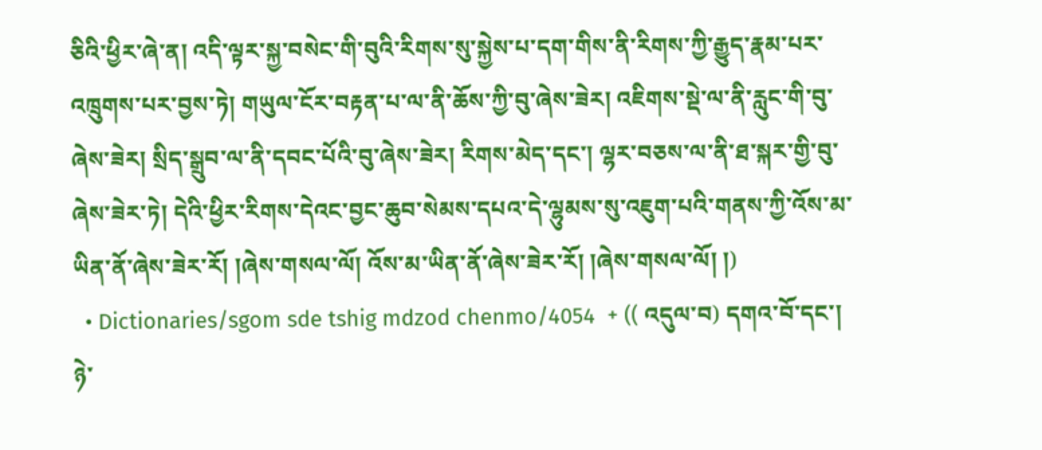ཅིའི་ཕྱིར་ཞེ་ན། འདི་ལྟར་སྐྱ་བསེང་གི་བུའི་རིགས་སུ་སྐྱེས་པ་དག་གིས་ནི་རིགས་ཀྱི་རྒྱུད་རྣམ་པར་འཁྲུགས་པར་བྱས་ཏེ། གཡུལ་ངོར་བརྟན་པ་ལ་ནི་ཆོས་ཀྱི་བུ་ཞེས་ཟེར། འཇིགས་སྡེ་ལ་ནི་རླུང་གི་བུ་ཞེས་ཟེར། སྲིད་སྒྲུབ་ལ་ནི་དབང་པོའི་བུ་ཞེས་ཟེར། རིགས་མེད་དང་། ལྷར་བཅས་ལ་ནི་ཐ་སྐར་གྱི་བུ་ཞེས་ཟེར་ཏེ། དེའི་ཕྱིར་རིགས་དེའང་བྱང་ཆུབ་སེམས་དཔའ་དེ་ལྷུམས་སུ་འཇུག་པའི་གནས་ཀྱི་འོས་མ་ཡིན་ནོ་ཞེས་ཟེར་རོ། །ཞེས་གསལ་ལོ། འོས་མ་ཡིན་ནོ་ཞེས་ཟེར་རོ། །ཞེས་གསལ་ལོ། །)
  • Dictionaries/sgom sde tshig mdzod chenmo/4054  + (( འདུལ་བ) དགའ་བོ་དང་། ཉེ་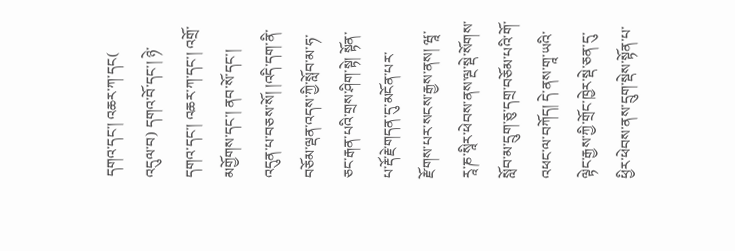དགའ་དང་། འཆར་ཀ་དང( འདུལ་བ) དགའ་བོ་དང་། ཉེ་དགའ་དང་། འཆར་ཀ་དང་། འགྲོ་མགྱོགས་དང་། ནབ་སོ་དང་། འདུན་པ་བཅས་སོ། །འདི་དག་ནི་བཅོམ་ལྡན་འདས་ཀྱི་སློབ་མ་ཧ་ཅང་རྒན་པའི་གྲས་ཤིག་སྟེ། སྟོན་པ་རྡོ་རྗེ་གདན་དུ་མངོན་པར་རྫོགས་པར་སངས་རྒྱས་ནས། ཝཱ་རཱ་ཎ་སཱིར་ཕེབས་ནས་ལྔ་སྡེ་སོགས་སློབ་མ་དྲུག་ཅུ་དགྲ་བཅོམ་པའི་གོ་འཕང་ལ་བཀོད། དེ་ནས་གཱ་ཡའི་ལྟེང་རྒྱས་ཀྱི་གྲོང་ཁྱེར་སྡེ་ཅན་དུ་ཕྱིར་ཕེབས་ནས་དྲུག་སྡེས་སྟོན་པ་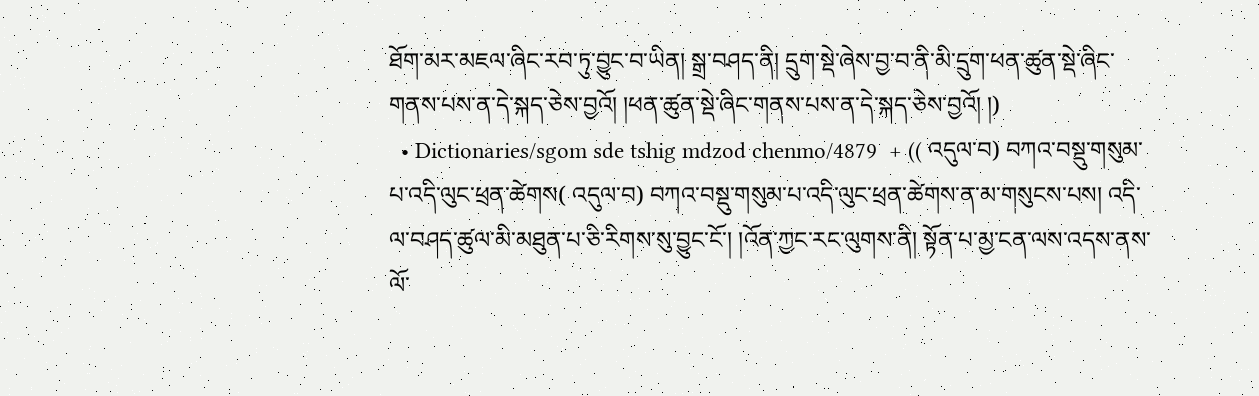ཐོག་མར་མཇལ་ཞིང་རབ་ཏུ་བྱུང་བ་ཡིན། སྒྲ་བཤད་ནི། དྲུག་སྡེ་ཞེས་བྱ་བ་ནི་མི་དྲུག་ཕན་ཚུན་སྡེ་ཞིང་གནས་པས་ན་དེ་སྐད་ཅེས་བྱའོ། །ཕན་ཚུན་སྡེ་ཞིང་གནས་པས་ན་དེ་སྐད་ཅེས་བྱའོ། །)
  • Dictionaries/sgom sde tshig mdzod chenmo/4879  + (( འདུལ་བ) བཀའ་བསྡུ་གསུམ་པ་འདི་ལུང་ཕྲན་ཚེགས( འདུལ་བ) བཀའ་བསྡུ་གསུམ་པ་འདི་ལུང་ཕྲན་ཚེགས་ན་མ་གསུངས་པས། འདི་ལ་བཤད་ཚུལ་མི་མཐུན་པ་ཅི་རིགས་སུ་བྱུང་ངོ་། །འོན་ཀྱང་རང་ལུགས་ནི། སྟོན་པ་མྱ་ངན་ལས་འདས་ནས་ལོ་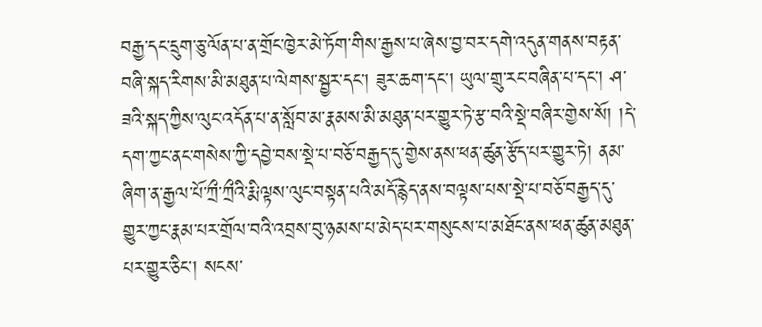བརྒྱ་དང་དྲུག་ཅུ་ལོན་པ་ན་གྲོང་ཁྱེར་མེ་ཏོག་གིས་རྒྱས་པ་ཞེས་བྱ་བར་དགེ་འདུན་གནས་བརྟན་བཞི་སྐད་རིགས་མི་མཐུན་པ་ལེགས་སྦྱར་དང་། ཟུར་ཆག་དང་། ཡུལ་གྲུ་རང་བཞིན་པ་དང་། ཤ་ཟའི་སྐད་ཀྱིས་ལུང་འདོན་པ་ན་སློབ་མ་རྣམས་མི་མཐུན་པར་གྱུར་ཏེ་རྩ་བའི་སྡེ་བཞིར་གྱེས་སོ། །དེ་དག་ཀྱང་ནང་གསེས་ཀྱི་དབྱེ་བས་སྡེ་པ་བཅོ་བརྒྱད་དུ་གྱེས་ནས་ཕན་ཚུན་རྩོད་པར་གྱུར་ཏེ། ནམ་ཞིག་ན་རྒྱལ་པོ་ཀྲྀ་ཀྲྀའི་རྨི་ལྟས་ལུང་བསྟན་པའི་མདོ་རྙེད་ནས་བལྟས་པས་སྡེ་པ་བཅོ་བརྒྱད་དུ་གྱུར་ཀྱང་རྣམ་པར་གྲོལ་བའི་འབྲས་བུ་ཉམས་པ་མེད་པར་གསུངས་པ་མཐོང་ནས་ཕན་ཚུན་མཐུན་པར་གྱུར་ཅིང་། སངས་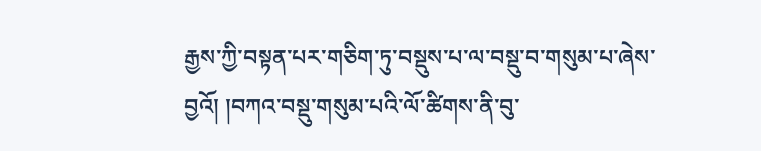རྒྱས་ཀྱི་བསྟན་པར་གཅིག་ཏུ་བསྡུས་པ་ལ་བསྡུ་བ་གསུམ་པ་ཞེས་བྱའོ། །བཀའ་བསྡུ་གསུམ་པའི་ལོ་ཚིགས་ནི་བུ་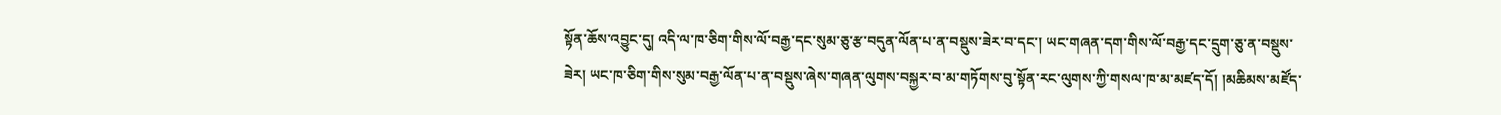སྟོན་ཆོས་འབྱུང་དུ། འདི་ལ་ཁ་ཅིག་གིས་ལོ་བརྒྱ་དང་སུམ་ཅུ་རྩ་བདུན་ལོན་པ་ན་བསྡུས་ཟེར་བ་དང་། ཡང་གཞན་དག་གིས་ལོ་བརྒྱ་དང་དྲུག་ཅུ་ན་བསྡུས་ཟེར། ཡང་ཁ་ཅིག་གིས་སུམ་བརྒྱ་ལོན་པ་ན་བསྡུས་ཞེས་གཞན་ལུགས་བསྐྱར་བ་མ་གཏོགས་བུ་སྟོན་རང་ལུགས་ཀྱི་གསལ་ཁ་མ་མཛད་དོ། །མཆིམས་མཛོད་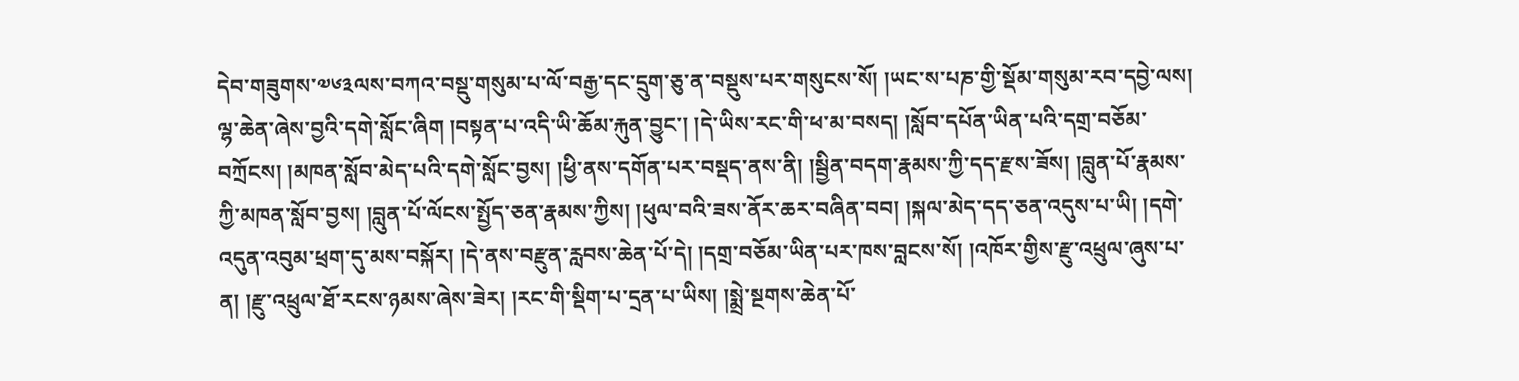དེབ་གཟུགས་༧༦༣ལས་བཀའ་བསྡུ་གསུམ་པ་ལོ་བརྒྱ་དང་དྲུག་ཅུ་ན་བསྡུས་པར་གསུངས་སོ། །ཡང་ས་པཎ་གྱི་སྡོམ་གསུམ་རབ་དབྱེ་ལས། ལྷ་ཆེན་ཞེས་བྱའི་དགེ་སློང་ཞིག །བསྟན་པ་འདི་ཡི་ཆོམ་རྐུན་བྱུང་། །དེ་ཡིས་རང་གི་ཕ་མ་བསད། །སློབ་དཔོན་ཡིན་པའི་དགྲ་བཅོམ་བཀྲོངས། །མཁན་སློབ་མེད་པའི་དགེ་སློང་བྱས། །ཕྱི་ནས་དགོན་པར་བསྡད་ནས་ནི། །སྦྱིན་བདག་རྣམས་ཀྱི་དད་རྫས་ཟོས། །བླུན་པོ་རྣམས་ཀྱི་མཁན་སློབ་བྱས། །བླུན་པོ་ལོངས་སྤྱོད་ཅན་རྣམས་ཀྱིས། །ཕུལ་བའི་ཟས་ནོར་ཆར་བཞིན་བབ། །སྐལ་མེད་དད་ཅན་འདུས་པ་ཡི། །དགེ་འདུན་འབུམ་ཕྲག་དུ་མས་བསྐོར། །དེ་ནས་བརྫུན་རླབས་ཆེན་པོ་དེ། །དགྲ་བཅོམ་ཡིན་པར་ཁས་བླངས་སོ། །འཁོར་གྱིས་རྫུ་འཕྲུལ་ཞུས་པ་ན། །རྫུ་འཕྲུལ་ཐོ་རངས་ཉམས་ཞེས་ཟེར། །རང་གི་སྡིག་པ་དྲན་པ་ཡིས། །སྨྲེ་སྔགས་ཆེན་པོ་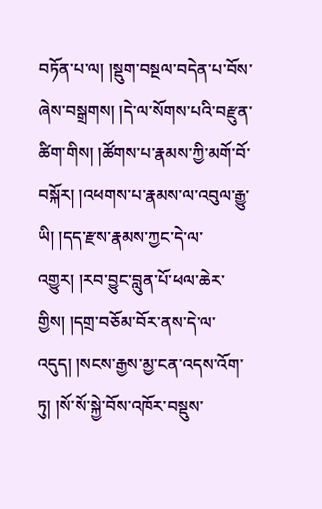བཏོན་པ་ལ། །སྡུག་བསྔལ་བདེན་པ་བོས་ཞེས་བསྒྲགས། །དེ་ལ་སོགས་པའི་བརྫུན་ཚིག་གིས། །ཚོགས་པ་རྣམས་ཀྱི་མགོ་བོ་བསྐོར། །འཕགས་པ་རྣམས་ལ་འབུལ་རྒྱུ་ཡི། །དད་རྫས་རྣམས་ཀྱང་དེ་ལ་འགྱུར། །རབ་བྱུང་བླུན་པོ་ཕལ་ཆེར་གྱིས། །དགྲ་བཅོམ་བོར་ནས་དེ་ལ་འདུད། །སངས་རྒྱས་མྱ་ངན་འདས་འོག་ཏུ། །སོ་སོ་སྐྱེ་བོས་འཁོར་བསྡུས་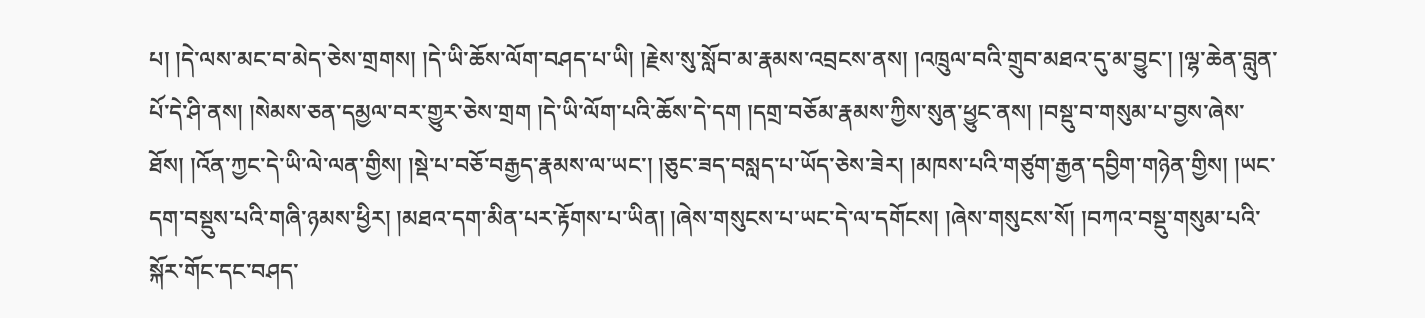པ། །དེ་ལས་མང་བ་མེད་ཅེས་གྲགས། །དེ་ཡི་ཆོས་ལོག་བཤད་པ་ཡི། །རྗེས་སུ་སློབ་མ་རྣམས་འབྲངས་ནས། །འཁྲུལ་བའི་གྲུབ་མཐའ་དུ་མ་བྱུང་། །ལྷ་ཆེན་བླུན་པོ་དེ་ཤི་ནས། །སེམས་ཅན་དམྱལ་བར་གྱུར་ཅེས་གྲག །དེ་ཡི་ལོག་པའི་ཆོས་དེ་དག །དགྲ་བཅོམ་རྣམས་ཀྱིས་སུན་ཕྱུང་ནས། །བསྡུ་བ་གསུམ་པ་བྱས་ཞེས་ཐོས། །འོན་ཀྱང་དེ་ཡི་ལེ་ལན་གྱིས། །སྡེ་པ་བཅོ་བརྒྱད་རྣམས་ལ་ཡང་། །ཅུང་ཟད་བསླད་པ་ཡོད་ཅེས་ཟེར། །མཁས་པའི་གཙུག་རྒྱན་དབྱིག་གཉེན་གྱིས། །ཡང་དག་བསྡུས་པའི་གཞི་ཉམས་ཕྱིར། །མཐའ་དག་མིན་པར་རྟོགས་པ་ཡིན། །ཞེས་གསུངས་པ་ཡང་དེ་ལ་དགོངས། །ཞེས་གསུངས་སོ། །བཀའ་བསྡུ་གསུམ་པའི་སྐོར་གོང་དང་བཤད་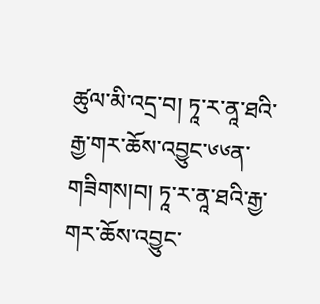ཚུལ་མི་འདྲ་བ། ཏཱ་ར་ནཱ་ཐའི་རྒྱ་གར་ཆོས་འབྱུང་༦༦ན་གཟིགས།བ། ཏཱ་ར་ནཱ་ཐའི་རྒྱ་གར་ཆོས་འབྱུང་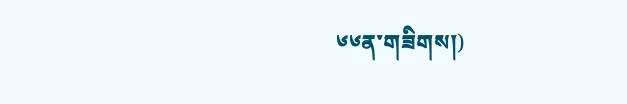༦༦ན་གཟིགས།)